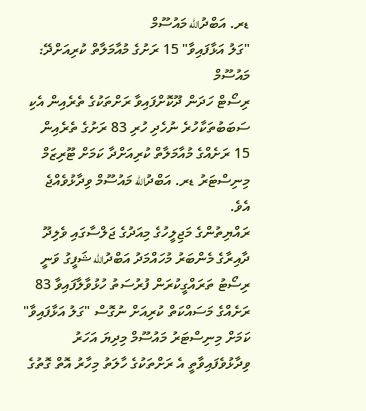ޑރ. އަބްދުالله މައުސޫމް
"ގަލު އަޅާފައިވާ" 15 ރަށުގެ މުއާމަލާތް ކުރިއަށްދޭ: މައުސޫމް
ރިސޯޓް ހަދަން ދޫކޮށްފައިވާ ރަށްތަކުގެ ތެރެއިން އެކި ސަބަބުތަކާހުރެ ނުހެދި ހުރި 83 ރަށުގެ ތެރެއިން 15 ރަށެއްގެ މުއާމަލާތް ކުރިއަށްދާ ކަމަށް ޓޫރިޒަމް މިނިސްޓަރު ޑރ. އަބްދުالله މައުސޫމް ވިދާޅުވެއްޖެ އެވެ.
ރައްޔިތުންގެ މަޖިލީހުގެ މިއަދުގެ ޖަލްސާގައި ވެލިދޫ ދާއިރާގެ މެންބަރު މުހައްމަދު އަބްދުالله ޝަފީގު ވަނީ ރިސޯޓު ތަރައްގީކުރަން ފުރުސަތު ހުޅުވާލާފައިވާ 83 ރަށެއްގެ މަސައްކަތް ކުރިއަށް ނުގޮސް "ގަލު އަޅާފައިވާ" ކަމަށް މިނިސްޓަރު މައުސޫމް މިދިޔަ އަހަރު ވިދާޅުވެފައިވާތީ އެ ރަށްތަކުގެ ހާލަތު މިހާރު އޮތް ގޮތުގެ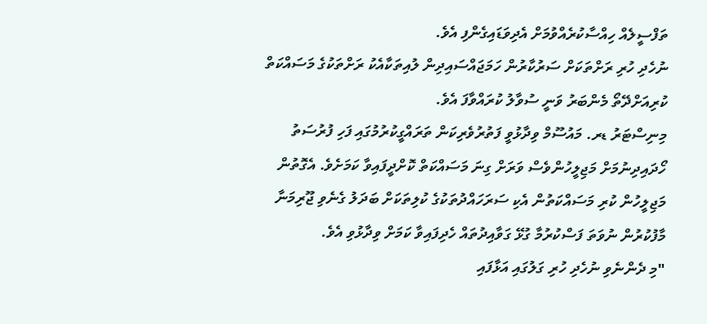ތަފްސީލެއް ހިއްސާކުރެއްވުމަށް އެދިވަޑައިގެންފި އެވެ.
ނުހެދި ހުރި ރަށްތަކަށް ސަރުކާރުން ހަމަޖައްސައިދިން ލުއިތަކާއެކު ރަށްތަކުގެ މަސައްކަތް ކުރިއަށްދޭތޯ މެންބަރު ވަނީ ސުވާލު ކުރައްވާފަ އެވެ.
މިނިސްޓަރު ޑރ. މައުސޫމް ވިދާޅުވީ ފަތުރުވެރިކަން ތަރައްގީކުރުމުގައި ފަހި ފުރުސަތު ހޯދައިދިނުމަށް މަޖިލީހުންވެސް ވަރަށް ގިނަ މަސައްކަތް ކޮށްދީފައިވާ ކަމަށެވެ. އެގޮތުން މަޖިލީހުން ކުރި މަސައްކަތުން އެކި ސަރަހައްދުތަކުގެ ކުލިތަކަށް ބަދަލު ގެނެވި ޖޫރިމަނާ މާފުކުރުން ނުވަތަ ފަސްކުރުމާ ގުޅޭ ގަވާއިދުތައް ހެދިފައިވާ ކަމަށް ވިދާޅުވި އެވެ.
"މި ދެންނެވި ނުހެދި ހުރި ގަލުގައި އަޅާފައި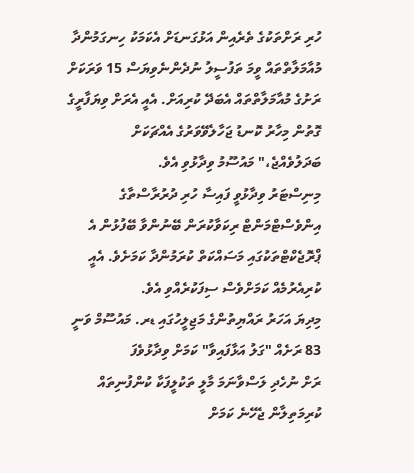ހުރި ރަށްތަކުގެ ތެރެއިން އަޅުގަނޑަށް އެކަމަކު ހިނގަމުންދާ މުއާމަލާތްތައް ވީމަ ތަފުސީލު ނުދެންނެވިޔަސް 15 ވަރަކަށް ރަށުގެ މުއާމަލާތްތައް އެބަދޭ ކުރިއަށް. އެއީ އެރަށް ވިޔަފާރީގެ ގޮތުން މިހާރު ކޮނޑު ޖަހާލެވޭވަރުގެ އެއްޗަކަށް ބަދަލުވެއްޖެ،" މައުސޫމު ވިދާޅުވި އެވެ.
މިނިސްޓަރު ވިދާޅުވީ ފައިސާ ހުރި ދުރުރާސްތާގެ އިންވެސްޓްމަންޓް ރިކަވާކުރަން ބޭނުންވާ ބޭފުޅުން އެ ޕްރޮޖެކްޓްތަކުގައި މަސައްކަތް ކުރަމުންދާ ކަމަށެވެ. އެއީ ކުރިއެރުމެއް ކަމަށްވެސް ސިފަކުރެއްވި އެވެ.
މިދިޔަ އަހަރު ރައްޔިތުންގެ މަޖިލީހުގައި ޑރ. މައުސޫމް ވަނީ 83 ރަށެއް "ގަލު އަޅާފައިވާ" ކަމަށް ވިދާޅުވެފަ
ރަށް ނުހެދި ލަސްވާނަމަ މާލީ ތަކުލީފަކާ ކުންފުނިތައް ކުރިމަތިލާން ޖެހޭނެ ކަމަށް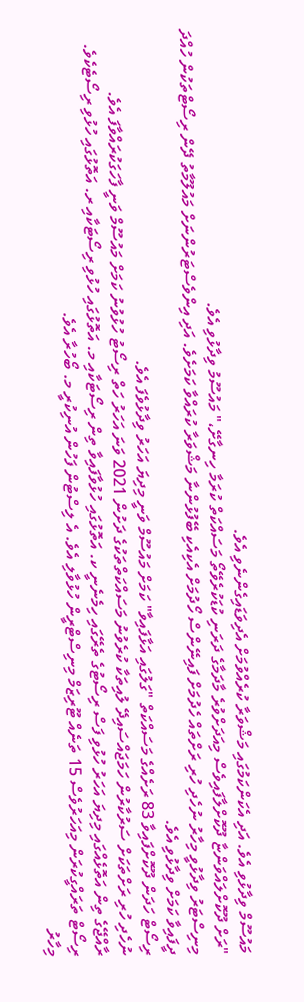މައުސޫމް ވިދާޅުވި އެވެ. އަދި އެކަންކަމުގައި މަޝްވަރާ ކުރެއްވުމަށް އެދިވަޑައިގެންނެވި އެވެ.
"ރަށް ދޫކޮށްލައްވަންޏާ ދޫކޮށްލާފައިވެސް މިއަދަށްވުރެ މާދަމާގެ ދަރަނި ކުޑަކުރެވޭތޯ މަސައްކަތް ކުރަމާ ހިނގާށޭ،" މައުސޫމު ވިދާޅުވި އެވެ.
މިނިސްޓަރު ވިދާޅުވީ މިހާރު ނުހެދި ހުރި ރަށްތައް ހެދުމަށް ފައިނޭންސް ހޯދުމަށް އެކިއެކި ބޭފުޅުންނާ މަޝްވަރާ ކުރައްވާ ކަމަށެވެ. އަދި އިންވެސްޓަރުންނަށް މައުލޫމާތު ދޭން ރިސޯޓްތަކުން ހުއްދަ ދީފައިވާ ކަމަށް ވިދާޅުވި އެވެ.
ރިސޯޓް ހަދަން ދޫކޮށްފައިވާ 83 ރަށެއްގެ މަސައްކަތް "ގަލުގައި އަޅާފައިވާ" ކަމަށް މައުސޫމް ވަނީ މިދިޔަ އަހަރު ވިދާޅުވެފަ އެވެ.
ނުހެދި ހުރި ރަށްތަކަށް ސަރުކާރުން ހަމަޖައްސައިދޭ ލުއިތަކާ ކުރެވުނު މަސައްކަތްތަކުގެ ދަށުން 2021 ވަނަ އަހަރު ހަތް ރިސޯޓު ހުޅުވުނު ކަމަށް މައުސޫމް ވަނީ ފާހަގަކުރައްވާފަ އެވެ.
ރާއްޖޭގެ ތިން އަތޮޅެއްގައި މިދިޔަ އަހަރު ހުޅުވި ފަސް ރިސޯޓުގެ ތެރޭގައި ހިމެނެނީ ކ. އަތޮޅުގައި ހުޅުވާފައިވާ ތިން ރިސޯޓަކާއި މ. އަތޮޅުގައި ހުޅުވި ރިސޯޓަކާއި ރ. އަތޮޅުގައި ހުޅުވި ރިސޯޓެކެވެ.
ރިސޯޓް ތަރައްގީކުރަން މިއަހަރުވެސް 15 ތަނެއް ޓޫރިޒަމް މިނިސްޓްރީން ހުޅުވާލި އެވެ. އެ ލިސްޓުން ފަހުން އުނިކުރީ މ. ބޯހުރާ އެވެ.
މިހާރު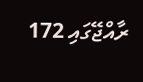ރާއްޖޭގައި 172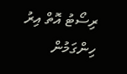ރިސޯޓު އޮތް އިރު ހިންގަމުން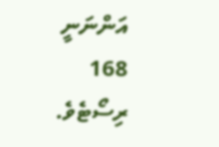އަންނަނީ 168 ރިސޯޓެވެ.